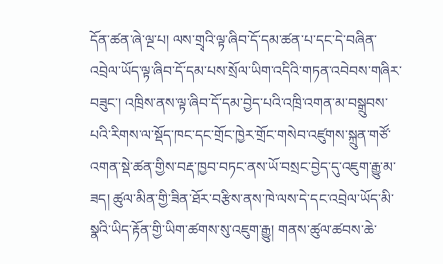དོན་ཚན་ཞེ་ལྔ་པ། ལས་གྲྭའི་ལྟ་ཞིབ་དོ་དམ་ཚན་པ་དང་དེ་བཞིན་འབྲེལ་ཡོད་ལྟ་ཞིབ་དོ་དམ་པས་སྲོལ་ཡིག་འདིའི་གཏན་འབེབས་གཞིར་བཟུང་། འཁྲིས་ནས་ལྟ་ཞིབ་དོ་དམ་བྱེད་པའི་འཁྲི་འགན་མ་བསྒྲུབས་པའི་རིགས་ལ་སྡོད་ཁང་དང་གྲོང་ཁྱེར་གྲོང་གསེབ་འཛུགས་སྐྲུན་གཙོ་འགན་སྡེ་ཚན་གྱིས་བརྡ་ཁྱབ་བཏང་ནས་ཡོ་བསྲང་བྱེད་དུ་འཇུག་རྒྱུ་མ་ཟད། ཚུལ་མིན་གྱི་ཟིན་ཐོར་བརྩིས་ནས་ཁེ་ལས་དེ་དང་འབྲེལ་ཡོད་མི་སྣའི་ཡིད་རྟོན་གྱི་ཡིག་ཚགས་སུ་འཇུག་རྒྱུ། གནས་ཚུལ་ཚབས་ཆེ་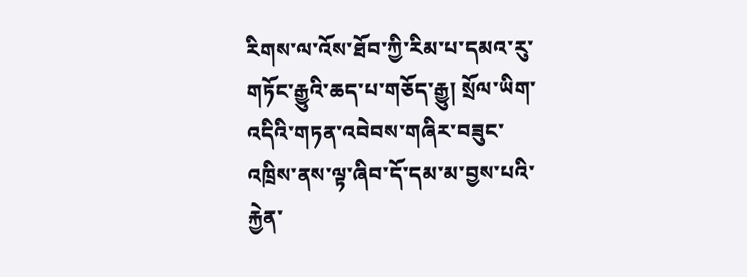རིགས་ལ་འོས་ཐོབ་ཀྱི་རིམ་པ་དམའ་རུ་གཏོང་རྒྱུའི་ཆད་པ་གཅོད་རྒྱུ། སྲོལ་ཡིག་འདིའི་གཏན་འབེབས་གཞིར་བཟུང་འཁྲིས་ནས་ལྟ་ཞིབ་དོ་དམ་མ་བྱས་པའི་རྐྱེན་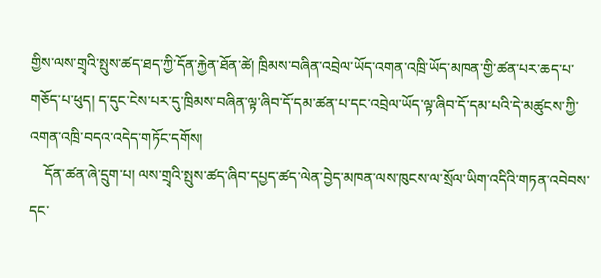གྱིས་ལས་གྲྭའི་སྤུས་ཚད་ཐད་ཀྱི་དོན་རྐྱེན་ཐོན་ཚེ། ཁྲིམས་བཞིན་འབྲེལ་ཡོད་འགན་འཁྲི་ཡོད་མཁན་གྱི་ཚན་པར་ཆད་པ་གཅོད་པ་ཕུད། ད་དུང་ངེས་པར་དུ་ཁྲིམས་བཞིན་ལྟ་ཞིབ་དོ་དམ་ཚན་པ་དང་འབྲེལ་ཡོད་ལྟ་ཞིབ་དོ་དམ་པའི་དེ་མཚུངས་ཀྱི་འགན་འཁྲི་བདའ་འདེད་གཏོང་དགོས།
    དོན་ཚན་ཞེ་དྲུག་པ། ལས་གྲྭའི་སྤུས་ཚད་ཞིབ་དཔྱད་ཚད་ལེན་བྱེད་མཁན་ལས་ཁུངས་ལ་སྲོལ་ཡིག་འདིའི་གཏན་འབེབས་དང་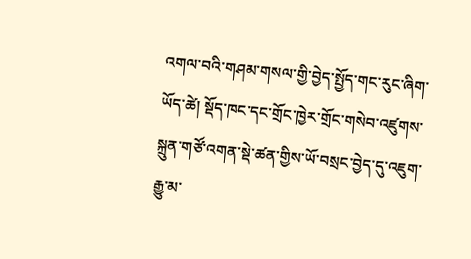འགལ་བའི་གཤམ་གསལ་གྱི་བྱེད་སྤྱོད་གང་རུང་ཞིག་ཡོད་ཚེ། སྡོད་ཁང་དང་གྲོང་ཁྱེར་གྲོང་གསེབ་འཛུགས་སྐྲུན་གཙོ་འགན་སྡེ་ཚན་གྱིས་ཡོ་བསྲང་བྱེད་དུ་འཇུག་རྒྱུ་མ་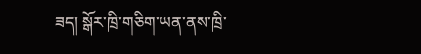ཟད། སྒོར་ཁྲི་གཅིག་ཡན་ནས་ཁྲི་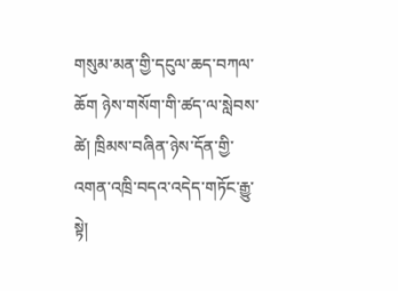གསུམ་མན་གྱི་དངུལ་ཆད་བཀལ་ཆོག ཉེས་གསོག་གི་ཚད་ལ་སླེབས་ཚེ། ཁྲིམས་བཞིན་ཉེས་དོན་གྱི་འགན་འཁྲི་བདའ་འདེད་གཏོང་རྒྱུ་སྟེ།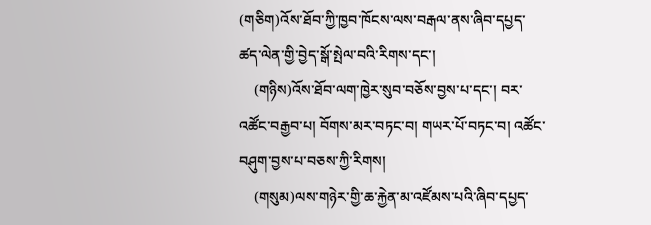(གཅིག)འོས་ཐོབ་ཀྱི་ཁྱབ་ཁོངས་ལས་བརྒལ་ནས་ཞིབ་དཔྱད་ཚད་ལེན་གྱི་བྱེད་སྒོ་སྤེལ་བའི་རིགས་དང་།
    (གཉིས)འོས་ཐོབ་ལག་ཁྱེར་སུབ་བཅོས་བྱས་པ་དང་། བར་འཚོང་བརྒྱབ་པ། བོགས་མར་བཏང་བ། གཡར་པོ་བཏང་བ། འཚོང་བཤུག་བྱས་པ་བཅས་ཀྱི་རིགས།
    (གསུམ)ལས་གཉེར་གྱི་ཆ་རྐྱེན་མ་འཛོམས་པའི་ཞིབ་དཔྱད་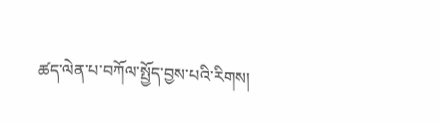ཚད་ལེན་པ་བཀོལ་སྤྱོད་བྱས་པའི་རིགས།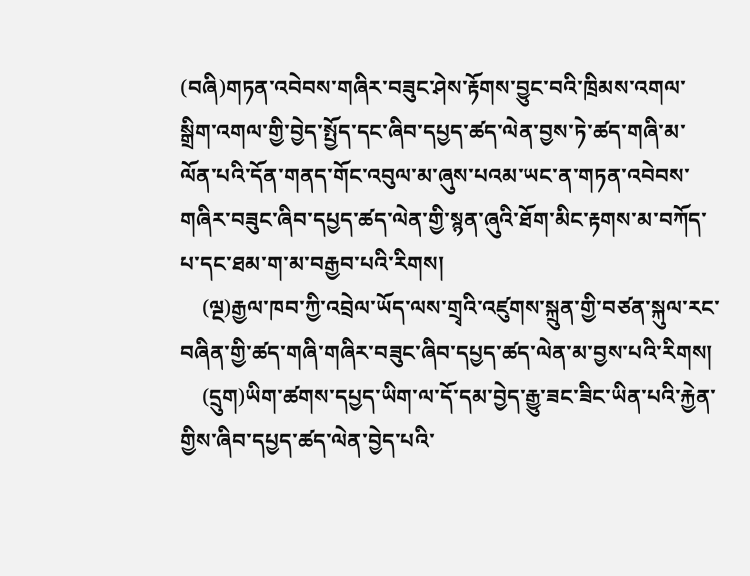(བཞི)གཏན་འབེབས་གཞིར་བཟུང་ཤེས་རྟོགས་བྱུང་བའི་ཁྲིམས་འགལ་སྒྲིག་འགལ་གྱི་བྱེད་སྤྱོད་དང་ཞིབ་དཔྱད་ཚད་ལེན་བྱས་ཏེ་ཚད་གཞི་མ་ལོན་པའི་དོན་གནད་གོང་འབུལ་མ་ཞུས་པའམ་ཡང་ན་གཏན་འབེབས་གཞིར་བཟུང་ཞིབ་དཔྱད་ཚད་ལེན་གྱི་སྙན་ཞུའི་ཐོག་མིང་རྟགས་མ་བཀོད་པ་དང་ཐམ་ག་མ་བརྒྱབ་པའི་རིགས།
    (ལྔ)རྒྱལ་ཁབ་ཀྱི་འབྲེལ་ཡོད་ལས་གྲྭའི་འཛུགས་སྐྲུན་གྱི་བཙན་སྐུལ་རང་བཞིན་གྱི་ཚད་གཞི་གཞིར་བཟུང་ཞིབ་དཔྱད་ཚད་ལེན་མ་བྱས་པའི་རིགས།
    (དྲུག)ཡིག་ཚགས་དཔྱད་ཡིག་ལ་དོ་དམ་བྱེད་རྒྱུ་ཟང་ཟིང་ཡིན་པའི་རྐྱེན་གྱིས་ཞིབ་དཔྱད་ཚད་ལེན་བྱེད་པའི་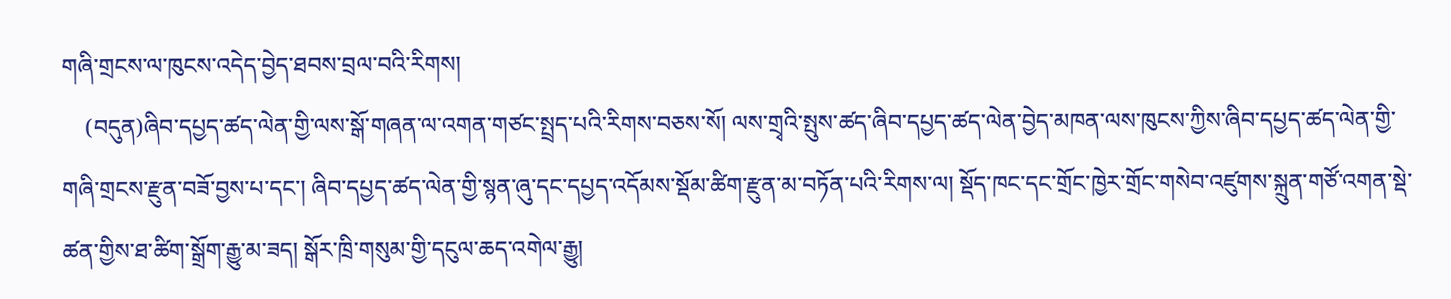གཞི་གྲངས་ལ་ཁུངས་འདེད་བྱེད་ཐབས་བྲལ་བའི་རིགས།
    (བདུན)ཞིབ་དཔྱད་ཚད་ལེན་གྱི་ལས་སྒོ་གཞན་ལ་འགན་གཙང་སྤྲད་པའི་རིགས་བཅས་སོ། ལས་གྲྭའི་སྤུས་ཚད་ཞིབ་དཔྱད་ཚད་ལེན་བྱེད་མཁན་ལས་ཁུངས་ཀྱིས་ཞིབ་དཔྱད་ཚད་ལེན་གྱི་གཞི་གྲངས་རྫུན་བཟོ་བྱས་པ་དང་། ཞིབ་དཔྱད་ཚད་ལེན་གྱི་སྙན་ཞུ་དང་དཔྱད་འདོམས་སྡོམ་ཚིག་རྫུན་མ་བཏོན་པའི་རིགས་ལ། སྡོད་ཁང་དང་གྲོང་ཁྱེར་གྲོང་གསེབ་འཛུགས་སྐྲུན་གཙོ་འགན་སྡེ་ཚན་གྱིས་ཐ་ཚིག་སྒྲོག་རྒྱུ་མ་ཟད། སྒོར་ཁྲི་གསུམ་གྱི་དངུལ་ཆད་འགེལ་རྒྱུ།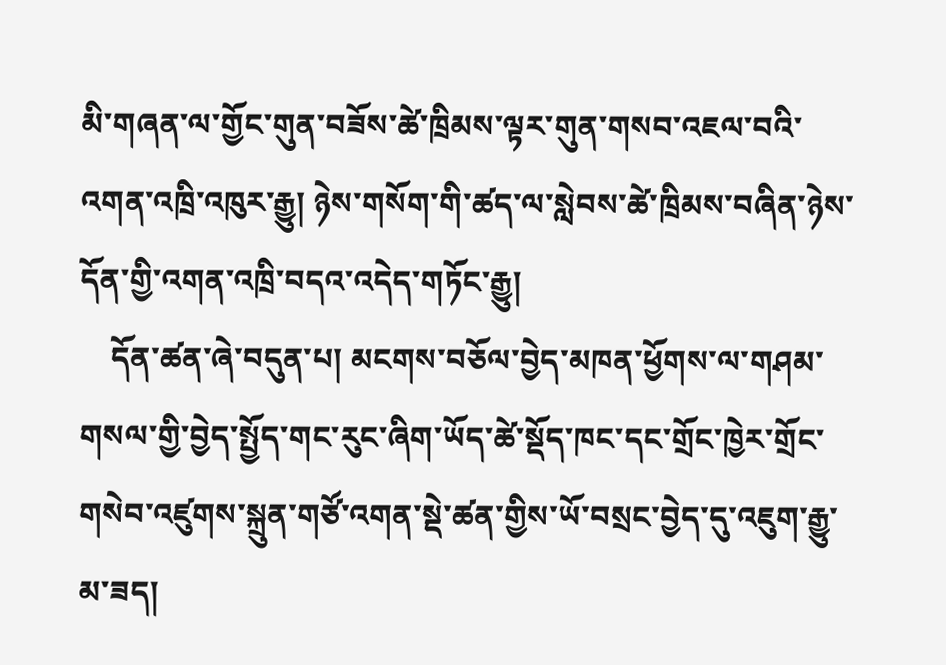མི་གཞན་ལ་གྱོང་གུན་བཟོས་ཚེ་ཁྲིམས་ལྟར་གུན་གསབ་འཇལ་བའི་འགན་འཁྲི་འཁུར་རྒྱུ། ཉེས་གསོག་གི་ཚད་ལ་སླེབས་ཚེ་ཁྲིམས་བཞིན་ཉེས་དོན་གྱི་འགན་འཁྲི་བདའ་འདེད་གཏོང་རྒྱུ།
    དོན་ཚན་ཞེ་བདུན་པ། མངགས་བཅོལ་བྱེད་མཁན་ཕྱོགས་ལ་གཤམ་གསལ་གྱི་བྱེད་སྤྱོད་གང་རུང་ཞིག་ཡོད་ཚེ་སྡོད་ཁང་དང་གྲོང་ཁྱེར་གྲོང་གསེབ་འཛུགས་སྐྲུན་གཙོ་འགན་སྡེ་ཚན་གྱིས་ཡོ་བསྲང་བྱེད་དུ་འཇུག་རྒྱུ་མ་ཟད།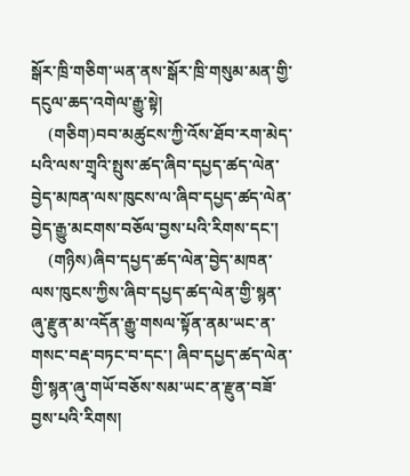སྒོར་ཁྲི་གཅིག་ཡན་ནས་སྒོར་ཁྲི་གསུམ་མན་གྱི་དངུལ་ཆད་འགེལ་རྒྱུ་སྟེ།
    (གཅིག)བབ་མཚུངས་ཀྱི་འོས་ཐོབ་རག་མེད་པའི་ལས་གྲྭའི་སྤུས་ཚད་ཞིབ་དཔྱད་ཚད་ལེན་བྱེད་མཁན་ལས་ཁུངས་ལ་ཞིབ་དཔྱད་ཚད་ལེན་བྱེད་རྒྱུ་མངགས་བཅོལ་བྱས་པའི་རིགས་དང་།
    (གཉིས)ཞིབ་དཔྱད་ཚད་ལེན་བྱེད་མཁན་ལས་ཁུངས་ཀྱིས་ཞིབ་དཔྱད་ཚད་ལེན་གྱི་སྙན་ཞུ་རྫུན་མ་འདོན་རྒྱུ་གསལ་སྟོན་ནམ་ཡང་ན་གསང་བརྡ་བཏང་བ་དང་། ཞིབ་དཔྱད་ཚད་ལེན་གྱི་སྙན་ཞུ་གཡོ་བཅོས་སམ་ཡང་ན་རྫུན་བཟོ་བྱས་པའི་རིགས།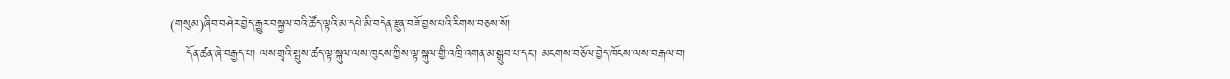(གསུམ)ཞིབ་བཤེར་བྱེད་རྒྱུར་བསྐྱལ་བའི་ཚོད་ལྟའི་མ་དཔེ་མི་བདེན་རྫུན་བཟོ་བྱས་པའི་རིགས་བཅས་སོ།
    དོན་ཚན་ཞེ་བརྒྱད་པ། ལས་གྲྭའི་སྤུས་ཚད་ལྟ་སྐུལ་ལས་ཁུངས་ཀྱིས་ལྟ་སྐུལ་གྱི་འཁྲི་འགན་མ་སྒྲུབ་པ་དང་། མངགས་བཅོལ་བྱེད་ཁོངས་ལས་བརྒལ་བ།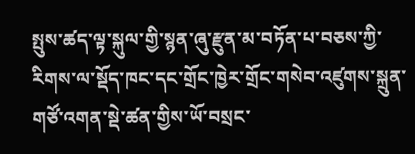སྤུས་ཚད་ལྟ་སྐུལ་གྱི་སྙན་ཞུ་རྫུན་མ་བཏོན་པ་བཅས་ཀྱི་རིགས་ལ་སྡོད་ཁང་དང་གྲོང་ཁྱེར་གྲོང་གསེབ་འཛུགས་སྐྲུན་གཙོ་འགན་སྡེ་ཚན་གྱིས་ཡོ་བསྲང་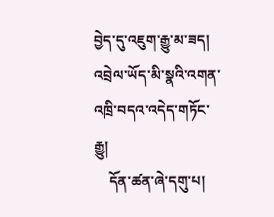བྱེད་དུ་འཇུག་རྒྱུ་མ་ཟད། འབྲེལ་ཡོད་མི་སྣའི་འགན་འཁྲི་བདའ་འདེད་གཏོང་རྒྱུ།
    དོན་ཚན་ཞེ་དགུ་པ།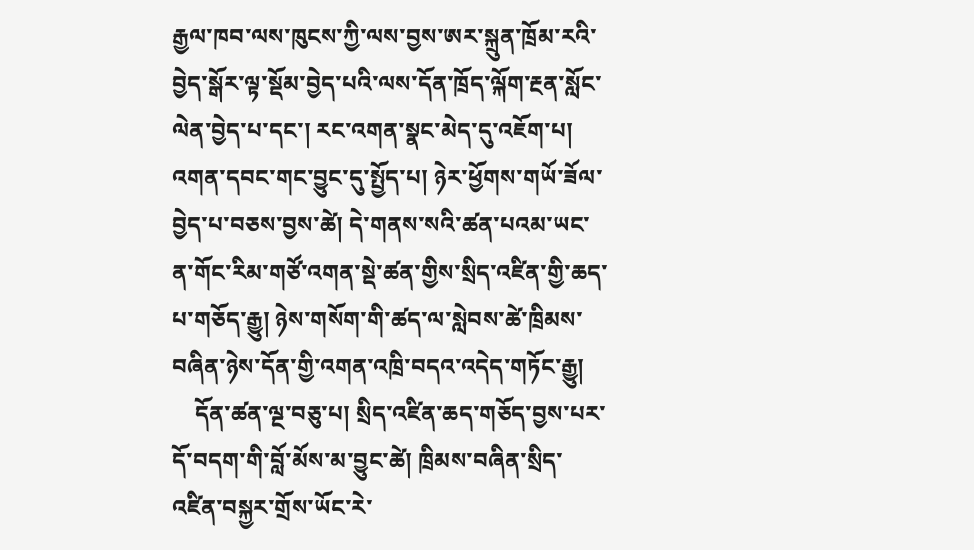རྒྱལ་ཁབ་ལས་ཁུངས་ཀྱི་ལས་བྱས་ཨར་སྐྲུན་ཁྲོམ་རའི་བྱེད་སྒོར་ལྟ་སྡོམ་བྱེད་པའི་ལས་དོན་ཁྲོད་ལྐོག་རྔན་སློང་ལེན་བྱེད་པ་དང་། རང་འགན་སྣང་མེད་དུ་འཇོག་པ། འགན་དབང་གང་བྱུང་དུ་སྤྱོད་པ། ཉེར་ཕྱོགས་གཡོ་ཟོལ་བྱེད་པ་བཅས་བྱས་ཚེ། དེ་གནས་སའི་ཚན་པའམ་ཡང་ན་གོང་རིམ་གཙོ་འགན་སྡེ་ཚན་གྱིས་སྲིད་འཛིན་གྱི་ཆད་པ་གཅོད་རྒྱུ། ཉེས་གསོག་གི་ཚད་ལ་སླེབས་ཚེ་ཁྲིམས་བཞིན་ཉེས་དོན་གྱི་འགན་འཁྲི་བདའ་འདེད་གཏོང་རྒྱུ།
    དོན་ཚན་ལྔ་བཅུ་པ། སྲིད་འཛིན་ཆད་གཅོད་བྱས་པར་དོ་བདག་གི་བློ་མོས་མ་བྱུང་ཚེ། ཁྲིམས་བཞིན་སྲིད་འཛིན་བསྐྱར་གྲོས་ཡོང་རེ་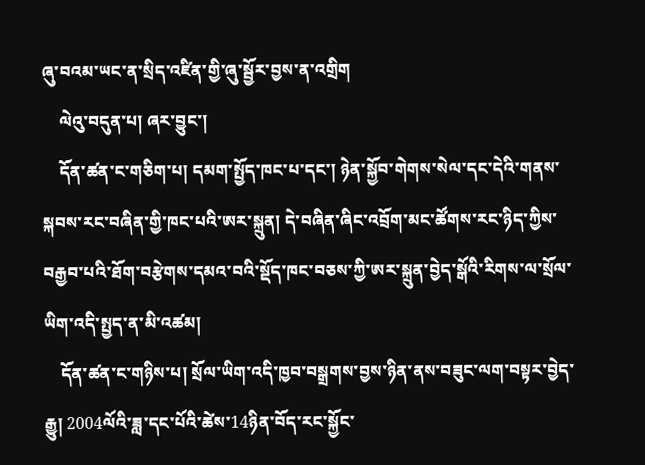ཞུ་བའམ་ཡང་ན་སྲིད་འཛིན་གྱི་ཞུ་སྦྱོར་བྱས་ན་འགྲིག
    ལེའུ་བདུན་པ། ཞར་བྱུང་།
    དོན་ཚན་ང་གཅིག་པ། དམག་སྤྱོད་ཁང་པ་དང་། ཉེན་སྐྱོབ་གེགས་སེལ་དང་དེའི་གནས་སྐབས་རང་བཞིན་གྱི་ཁང་པའི་ཨར་སྐྲུན། དེ་བཞིན་ཞིང་འབྲོག་མང་ཚོགས་རང་ཉིད་ཀྱིས་བརྒྱབ་པའི་ཐོག་བརྩེགས་དམའ་བའི་སྡོད་ཁང་བཅས་ཀྱི་ཨར་སྐྲུན་བྱེད་སྒོའི་རིགས་ལ་སྲོལ་ཡིག་འདི་སྤྱད་ན་མི་འཚམ།
    དོན་ཚན་ང་གཉིས་པ། སྲོལ་ཡིག་འདི་ཁྱབ་བསྒྲགས་བྱས་ཉིན་ནས་བཟུང་ལག་བསྟར་བྱེད་རྒྱུ། 2004ལོའི་ཟླ་དང་པོའི་ཚེས་14ཉིན་བོད་རང་སྐྱོང་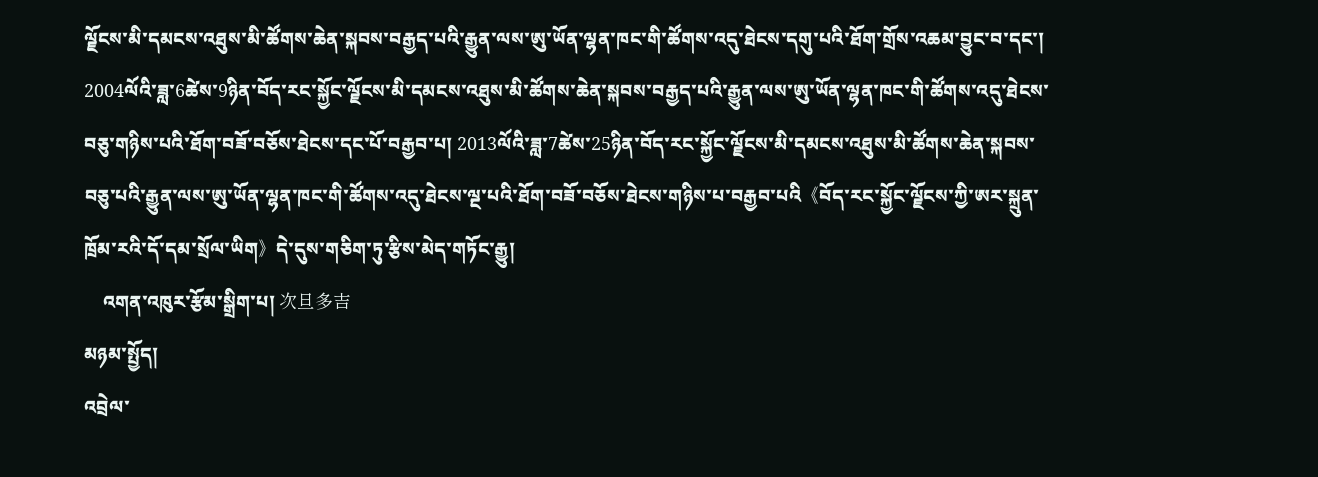ལྗོངས་མི་དམངས་འཐུས་མི་ཚོགས་ཆེན་སྐབས་བརྒྱད་པའི་རྒྱུན་ལས་ཨུ་ཡོན་ལྷན་ཁང་གི་ཚོགས་འདུ་ཐེངས་དགུ་པའི་ཐོག་གྲོས་འཆམ་བྱུང་བ་དང་། 2004ལོའི་ཟླ་6ཚེས་9ཉིན་བོད་རང་སྐྱོང་ལྗོངས་མི་དམངས་འཐུས་མི་ཚོགས་ཆེན་སྐབས་བརྒྱད་པའི་རྒྱུན་ལས་ཨུ་ཡོན་ལྷན་ཁང་གི་ཚོགས་འདུ་ཐེངས་བཅུ་གཉིས་པའི་ཐོག་བཟོ་བཅོས་ཐེངས་དང་པོ་བརྒྱབ་པ། 2013ལོའི་ཟླ་7ཚེས་25ཉིན་བོད་རང་སྐྱོང་ལྗོངས་མི་དམངས་འཐུས་མི་ཚོགས་ཆེན་སྐབས་བཅུ་པའི་རྒྱུན་ལས་ཨུ་ཡོན་ལྷན་ཁང་གི་ཚོགས་འདུ་ཐེངས་ལྔ་པའི་ཐོག་བཟོ་བཅོས་ཐེངས་གཉིས་པ་བརྒྱབ་པའི《བོད་རང་སྐྱོང་ལྗོངས་ཀྱི་ཨར་སྐྲུན་ཁྲོམ་རའི་དོ་དམ་སྲོལ་ཡིག》དེ་དུས་གཅིག་ཏུ་རྩིས་མེད་གཏོང་རྒྱུ།
    འགན་འཁུར་རྩོམ་སྒྲིག་པ། 次旦多吉
མཉམ་སྤྱོད།
འབྲེལ་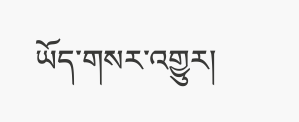ཡོད་གསར་འགྱུར།